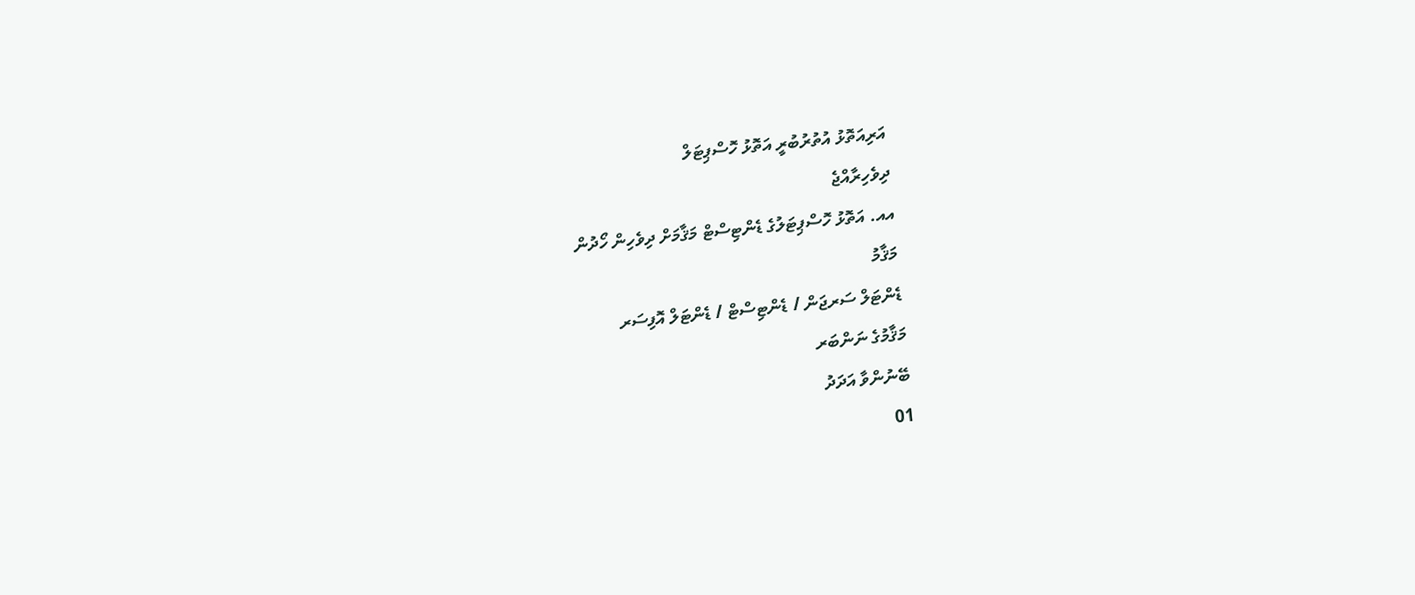އަރިއަތޮޅު އުތުރުބުރީ އަތޮޅު ހޮސްޕިޓަލް
ދިވެހިރާއްޖެ
އއ. އަތޮޅު ހޮސްޕިޓަލުގެ ޑެންޓިސްޓް މަޤާމަށް ދިވެހިން ހޯދުން
މަޤާމު
ޑެންޓަލް ސަރޖަން / ޑެންޓިސްޓް / ޑެންޓަލް އޮފިސަރ
މަޤާމުގެ ނަންބަރ
ބޭނުންވާ އަދަދު
01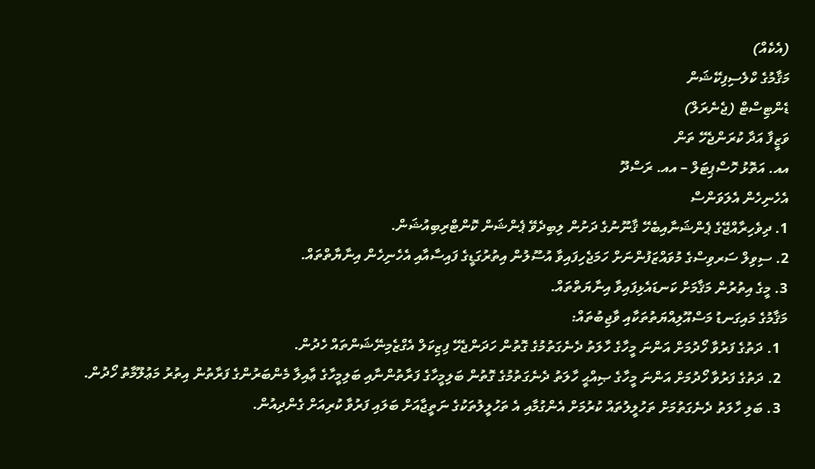(އެކެއް)
މަޤާމުގެ ކްލެސިފިކޭޝަން
ޑެންޓިސްޓް (ޖެނެރަލް)
ވަޒީފާ އަދާ ކުރަންޖެހޭ ތަން
އއ. އަތޮޅު ހޮސްޕިޓަލް – އއ. ރަސްދޫ
އެހެނިހެން އެލަވަންސް
1. ދިވެހިރާއްޖޭގެ ޕެންޝަނާއިބެހޭ ޤާނޫނުގެ ދަށުން ލިބިދެވޭ ޕެންޝަން ކޮންޓްރިބިއުޝަން.
2. ސިވިލް ސަރވިސްގެ މުވައްޒަފުންނަށް ހަމަޖެހިފައިވާ އުސޫލުން އިތުރުގަޑީގެ ފައިސާއާއި އެހެނިހެން އިނާޔާތްތައް.
3. މީގެ އިތުރުން މަޤާމަށް ކަނޑައެޅިފައިވާ އިނާޔަތްތައް.
މަޤާމުގެ މައިގަނޑު މަސްއޫލިއްޔަތުތަކާއި ވާޖިބުތައް:
  1. ދަތުގެ ފަރުވާ ހޯދުމަށް އަންނަ މީހާގެ ހާލަތު ދެނެގަތުމުގެ ގޮތުން ހަދަންޖެހޭ ފިޒިކަލް އެގްޒެމިނޭޝަންތައް ހެދުން.
  2. ދަތުގެ ފަރުވާ ހޯދުމަށް އަންނަ މީހާގެ ޞިއްޙީ ހާލަތު ދެނެގަތުމުގެ ގޮތުން ބަލިމީހާގެ ފަރާތުންނާއި ބަލިމީހާގެ ޢާއިލާ މެންބަރުންގެ ފަރާތުން އިތުރު މަޢުލޫމާތު ހޯދުން.
  3. ބަލި ހާލަތު ދެނެގަތުމަށް ތަހުލީލުތައް ކުރުމަށް އެންގުމާއި އެ ތަހުލީލުތަކުގެ ނަތީޖާއަށް ބަލައި ފަރުވާ ކުރިއަށް ގެންދިއުން.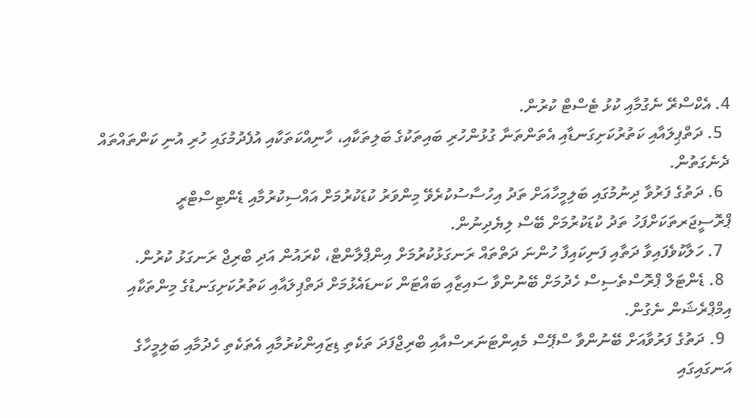4. އެކްސްރޭ ނެގުމާއި ކުޅު ޓެސްޓް ކުރުން.
  5. ދަތްޕިލައާއި ކަތުރުކަށިގަނޑާއި އެތަންތަނާ ގުޅުންހުރި ބައިތަކުގެ ބަލިތަކާއި، ހާނިއްކަތަކާއި އުފެދުމުގައި ހުރި އުނި ކަންތައްތައް ދެނެގަތުން.
  6. ދަތުގެ ފަރުވާ ދިނުމުގައި ބަލިމީހާއަށް ތަދު އިހުސާސުކުރެވޭ މިންވަރު ކުޑަކުރުމަށް އައްސިކުރުމާއި ޑެންޓިސްޓްރީ ޕްރޮސީޖަރތަކަށްފަހު ތަދު ކުޑަކުރުމަށް ބޭސް ލިޔެދިނުން.
  7. ހަލާކުވެފައިވާ ދަތާއި ފަނިކައިފާ ހުންނަ ދަތްތައް ރަނގަޅުކުރުމަށް އިންޕްލާންޓް، ކްރައުން އަދި ބްރިޖް ރަނގަޅު ކުރުން.
  8. ޑެންޓަލް ޕްރޮސްތެސިސް ހެދުމަށް ބޭނުންވާ ސައިޒާއި ބައްޓަން ކަނޑައެޅުމަށް ދަތްޕިލައާއި ކަތުރުކަށިގަނޑުގެ މިންތަކާއި އިމްޕްރެޝަން ނެގުން.
  9. ދަތުގެ ފަރުވާއަށް ބޭނުންވާ ސްޕޭސް މެއިންޓަނަރސްއާއި ބްރިޖްފަދަ ތަކެތި ޑިޒައިންކުރުމާއި އެތަކެތި ހެދުމާއި ބަލިމީހާގެ އަނގައިގައި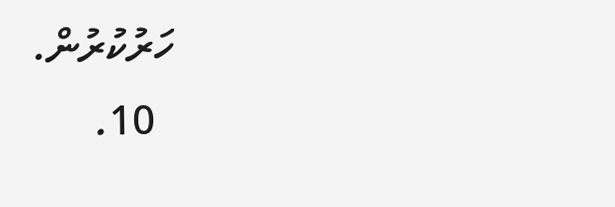ހަރުކުރުން.
  10.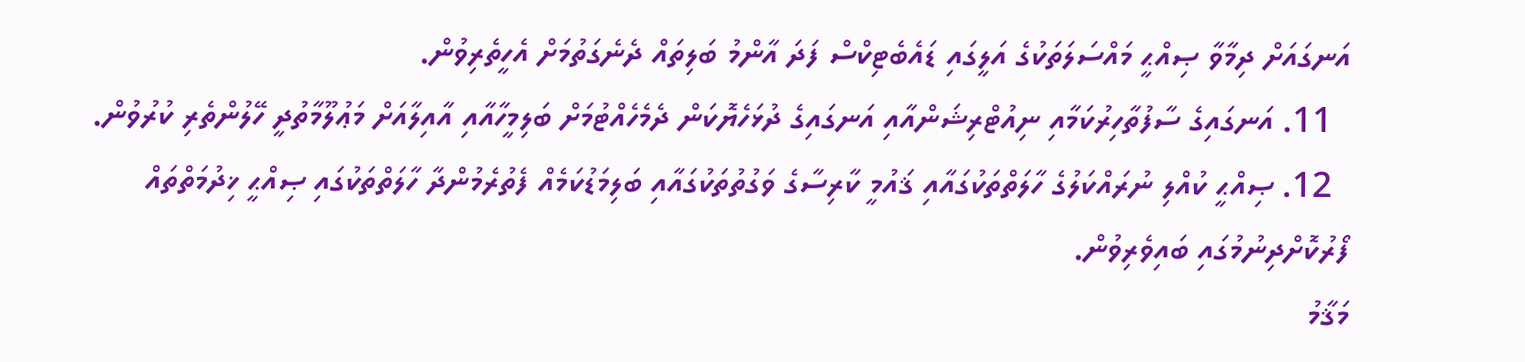އަނގައަށް ދިމާވާ ޞިއްޙީ މައްސަލަތަކުގެ އަލީގައި ޑައެބެޓިކްސް ފަދަ އާންމު ބަލިތައް ދެނެގަތުމަށް އެހީތެރިވުން.
  11. އަނގައިގެ ސާފުތާހިރުކަމާއި ނިއުޓްރިޝަންއާއި އަނގައިގެ ދުޅަހެޔޮކަން ދެމެހެއްޓުމަށް ބަލިމީހާއާއި އާއިލާއަށް މަޢުލޫމާތުދީ ހޭލުންތެރި ކުރުވުން.
  12. ޞިއްޙީ ކުއްލި ނުރައްކަލުގެ ހާލަތްތަކުގައާއި ޤައުމީ ކާރިސާގެ ވަގުތުތަކުގައާއި ބަލިމަޑުކަމެއް ފެތުރެމުންދާ ހާލަތްތަކުގައި ޞިއްޙީ ޚިދުމަތްތައް ފޯރުކޮށްދިނުމުގައި ބައިވެރިވުން.
މަޤާމު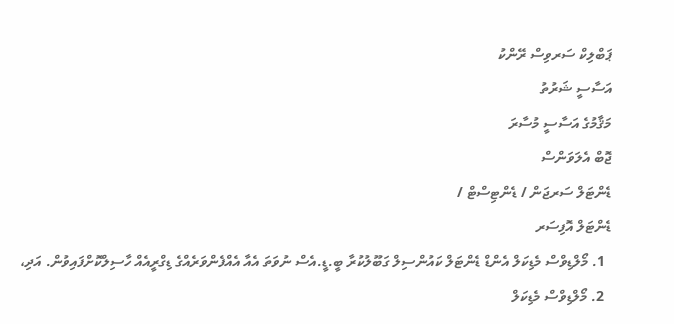ޕަބްލިކް ސަރވިސް ރޭންކު
އަސާސީ ޝަރުތު
މަޤާމުގެ އަސާސީ މުސާރަ
ޖޮބް އެލަވަންސް
ޑެންޓަލް ސަރޖަން / ޑެންޓިސްޓް /
ޑެންޓަލް އޮފިސަރ
  1. މޯލްޑިވްސް މެޑިކަލް އެންޑް ޑެންޓަލް ކައުންސިލް ގަބޫލުކުރާ ބީ.ޑީ.އެސް ނުވަތަ އެއާ އެއްފެންވަރެއްގެ ޑިގްރީއެއް ހާސިލްކޮށްފައިވުން. އަދި،
  2. މޯލްޑިވްސް މެޑިކަލް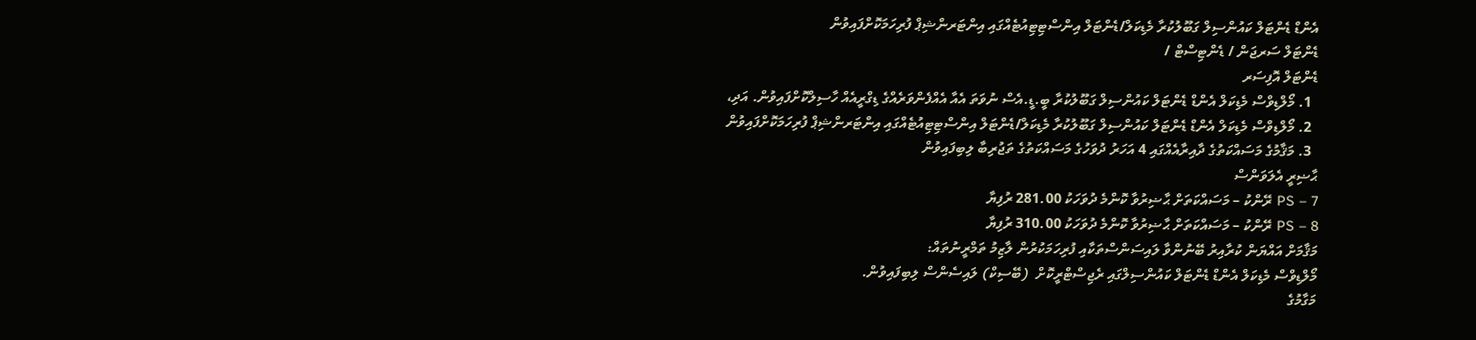އެންޑް ޑެންޓަލް ކައުންސިލް ގަބޫލުކުރާ މެޑިކަލް/ޑެންޓަލް އިންސްޓިޓިއުޓެއްގައި އިންޓަރންޝިޕް ފުރިހަމަކޮށްފައިވުން
ޑެންޓަލް ސަރޖަން / ޑެންޓިސްޓް /
ޑެންޓަލް އޮފިސަރ
  1. މޯލްޑިވްސް މެޑިކަލް އެންޑް ޑެންޓަލް ކައުންސިލް ގަބޫލުކުރާ ބީ.ޑީ.އެސް ނުވަތަ އެއާ އެއްފެންވަރެއްގެ ޑިގްރީއެއް ހާސިލްކޮށްފައިވުން. އަދި،
  2. މޯލްޑިވްސް މެޑިކަލް އެންޑް ޑެންޓަލް ކައުންސިލް ގަބޫލުކުރާ މެޑިކަލް/ޑެންޓަލް އިންސްޓިޓިއުޓެއްގައި އިންޓަރންޝިޕް ފުރިހަމަކޮށްފައިވުން
  3. މަޤާމުގެ މަސައްކަތުގެ ދާއިރާއެއްގައި 4 އަހަރު ދުވަހުގެ މަސައްކަތުގެ ތަޖުރިބާ ލިބިފައިވުން
ޙާޟިރީ އެލަވަންސް
PS – 7 ރޭންކު – މަސައްކަތަށް ޙާޟިރުވާ ކޮންމެ ދުވަހަކު 281.00 ރުފިޔާ
PS – 8 ރޭންކު – މަސައްކަތަށް ޙާޟިރުވާ ކޮންމެ ދުވަހަކު 310.00 ރުފިޔާ
މަޤާމަށް އައްޔަން ކުރާއިރު ބޭނުންވާ ލައިސަންސްތަކާއި ފުރިހަމަކުރުން ލާޒިމު ތަމްރީނުތައް:
މޯލްޑިވްސް މެޑިކަލް އެންޑް ޑެންޓަލް ކައުންސިލްގައި ރެޖިސްޓްރީކޮށް  (ބޭސިކް) ލައިސެންސް ލިބިފައިވުން.
މަގާމުގެ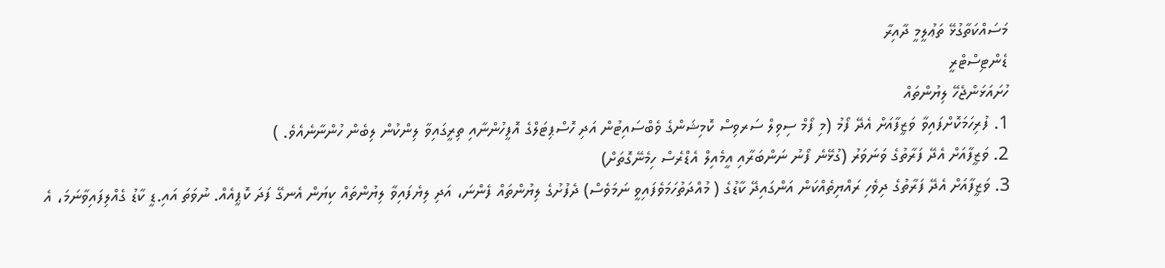މަސައްކަތާގުޅޭ ތަޢުލީމީ ދާއިރާ
ޑެންޓިސްޓްރީ
ހުށައަޅަންޖެހޭ ލިޔުންތައް
1. ފުރިހަމަކޮށްފައިވާ ވަޒީފާއަށް އެދޭ ފޯމު (މި ފޯމް ސިވިލް ސަރވިސް ކޮމިޝަންގެ ވެބްސައިޓުން އަދި ހޮސްޕިޓަލްގެ އޮފީހުންނާއި ތިރީގައިވާ ލިންކުން ލިބެން ހުންނާނެއެވެ. )
2. ވަޒީފާއަށް އެދޭ ފަރާތުގެ ވަނަވަރު (ގުޅޭނެ ފޯނު ނަންބަރާއި އީމެއިލް އެޑްރެސް ހިމެނޭގޮތަށް)
3. ވަޒީފާއަށް އެދޭ ފަރާތުގެ ދިވެހި ރައްޔިތެއްކަން އަންގައިދޭ ކާޑުގެ ( މުއްދަތުހަމަވެފައިވީ ނަމަވެސް) ދެފުށުގެ ލިޔުންތައް ފެންނަ، އަދި ލިޔެފައިވާ ލިޔުންތައް ކިޔަން އެނގޭ ފަދަ ކޮޕީއެއް. ނުވަތަ އައި.ޑީ ކާޑު ގެއްލިފައިވާނަމަ، އެ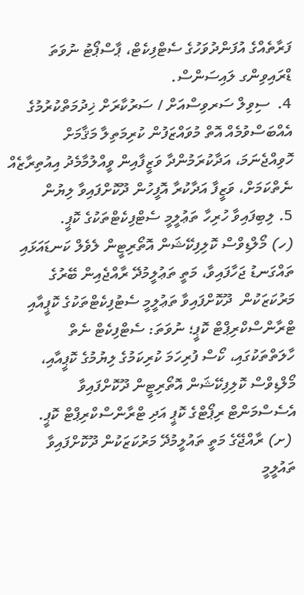ފަރާތެއްގެ އުފަންދުވަހުގެ ސެޓްފިކެޓް، ޕާސްޕޯޓު ނުވަތަ ޑްރައިވިންގ ލައިސަންސް.
4.  ސިވިލް ސަރވިސްއަށް / ސަރުކާރަށް ޚިދުމަތްކުރުމުގެ އެއްބަސްވުމެއް އޮތް މުވައްޒަފުން ކުރިމަތިލާ މަޤާމަށް ހޮވިއްޖެނަމަ، އަދާކުރަމުންދާ ވަޒީފާއިން ވީއްލުމާމެދު އިއުތިރާޒެއް ނެތްކަމަށް، ވަޒީފާ އަދާކުރާ އޮފީހުން ދޫކޮށްފައިވާ ލިޔުން
5. ލިބިފައިވާ ހުރިހާ ތަޢުލީމީ ސެޓްފިކެޓްތަކުގެ ކޮޕީ.
(ހ) މޯލްޑިވްސް ކޮލިފިކޭޝަން އޮތޯރިޓީން ލެވެލް ކަނޑައަޅައި ތައްގަނޑު ޖަހާފައިވާ، މަތީ ތަޢުލީމުދޭ ރާއްޖެއިން ބޭރުގެ މަރުކަޒަކުން  ދޫކޮށްފައިވާ ތަޢުލީމީ ސެޓުފިކެޓްތަކުގެ ކޮޕީއާއި ޓްރާންސްކްރިޕްޓް ކޮޕީ؛ ނުވަތަ: ސެޓްފިކެޓް ނެތް ހާލަތްތަކުގައި، ކޯސް ފުރިހަމަ ކުރިކަމުގެ ލިޔުމުގެ ކޮޕީއާއި، މޯލްޑިވްސް ކޮލިފިކޭޝަން އޮތޯރިޓީން ދޫކޮށްފައިވާ އެސެސްމަންޓް ރިޕޯޓްގެ ކޮޕީ އަދި ޓްރާންސްކްރިޕްޓް ކޮޕީ.
 (ށ) ރާއްޖޭގެ މަތީ ތައުލީމުދޭ މަރުކަޒަކުން ދޫކޮށްފައިވާ ތައުލީމީ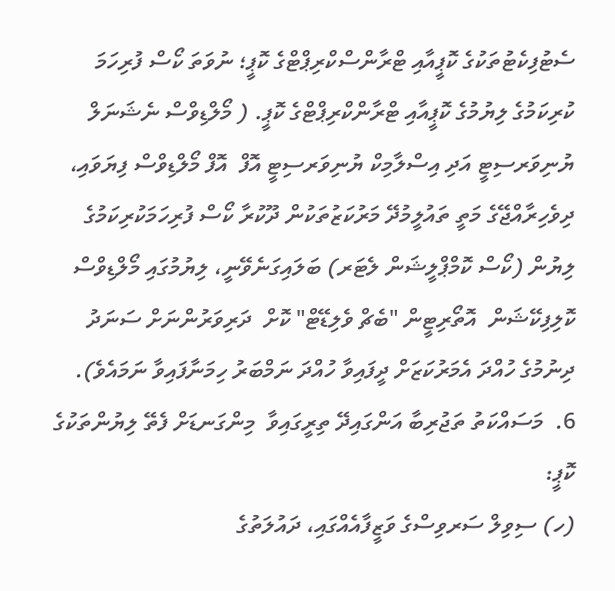ސެޓުފިކެޓުތަކުގެ ކޮޕީއާއި ޓްރާންސްކްރިޕްޓްގެ ކޮޕީ؛ ނުވަތަ ކޯސް ފުރިހަމަ ކުރިކަމުގެ ލިޔުމުގެ ކޮޕީއާއި ޓްރާންކްރިޕްޓްގެ ކޮޕީ. ( މޯލްޑިވްސް ނެޝަނަލް ޔުނިވަރސިޓީ އަދި އިސްލާމިކް ޔުނިވަރސިޓީ އޮފް  އޮފް މޯލްޑިވްސް ފިޔަވައި، ދިވެހިރާއްޖޭގެ މަތީ ތައުލީމުދޭ މަރުކަޒުތަކުން ދޫކުރާ ކޯސް ފުރިހަމަކުރިކަމުގެ ލިޔުން (ކޯސް ކޮމްޕްލީޝަން ލެޓަރ) ބަލައިގަނެވޭނީ، ލިޔުމުގައި މޯލްޑިވްސް ކޮލިފިކޭޝަން  އޮތޯރިޓީން "ބެޗް ވެލިޑޭޓް" ކޮށް  ދަރިވަރުންނަށް ސަނަދު ދިނުމުގެ ހުއްދަ އެމަރުކަޒަށް ދީފައިވާ ހުއްދަ ނަމްބަރު ހިމަނާފައިވާ ނަމައެވެ).
6.  މަސައްކަތު ތަޖުރިބާ އަންގައިދޭ ތިރީގައިވާ  މިންގަނޑަށް ފެތޭ ލިޔުންތަކުގެ ކޮޕީ:
(ހ) ސިވިލް ސަރވިސްގެ ވަޒީފާއެއްގައި، ދައުލަތުގެ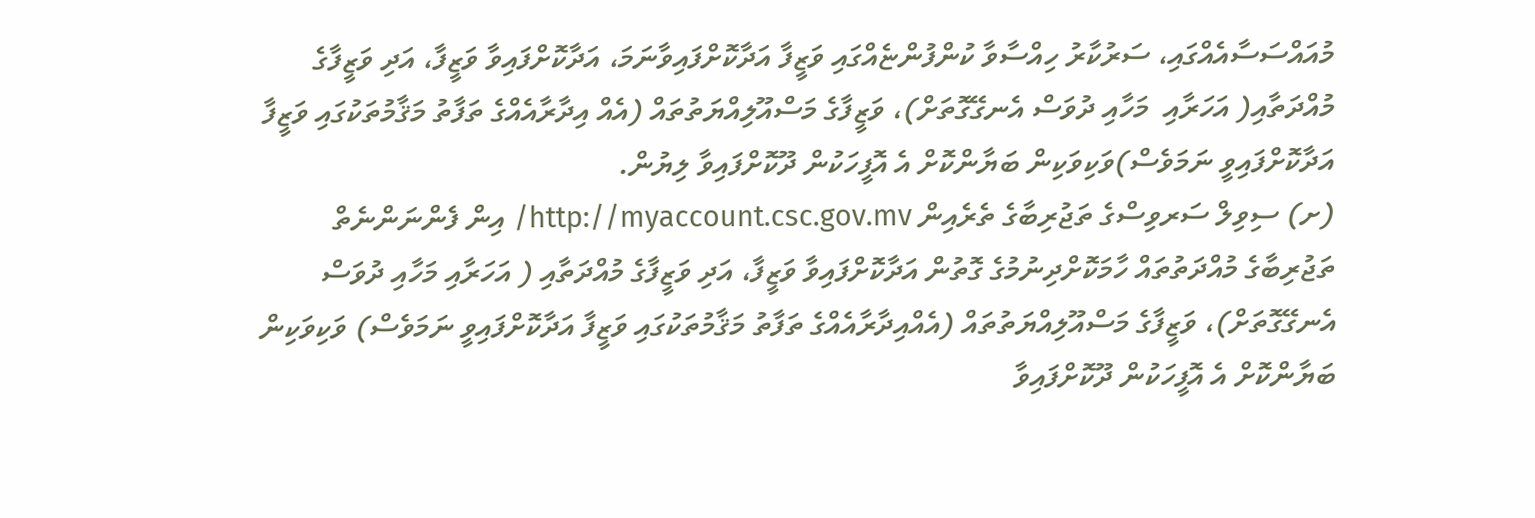މުއައްސަސާއެއްގައި، ސަރުކާރު ހިއްސާވާ ކުންފުންޏެއްގައި ވަޒީފާ އަދާކޮށްފައިވާނަމަ، އަދާކޮށްފައިވާ ވަޒީފާ، އަދި ވަޒީފާގެ މުއްދަތާއި( އަހަރާއި  މަހާއި ދުވަސް އެނގޭގޮތަށް)، ވަޒީފާގެ މަސްއޫލިއްޔަތުތައް (އެއް އިދާރާއެއްގެ ތަފާތު މަޤާމުތަކުގައި ވަޒީފާ އަދާކޮށްފައިވީ ނަމަވެސް)ވަކިވަކިން ބަޔާންކޮށް އެ އޮފީހަކުން ދޫކޮށްފައިވާ ލިޔުން.
(ށ) ސިވިލް ސަރވިސްގެ ތަޖުރިބާގެ ތެރެއިން http://myaccount.csc.gov.mv/ އިން ފެންނަންނެތް ތަޖުރިބާގެ މުއްދަތުތައް ހާމަކޮށްދިނުމުގެ ގޮތުން އަދާކޮށްފައިވާ ވަޒީފާ، އަދި ވަޒީފާގެ މުއްދަތާއި ( އަހަރާއި މަހާއި ދުވަސް އެނގޭގޮތަށް)، ވަޒީފާގެ މަސްއޫލިއްޔަތުތައް (އެއްއިދާރާއެއްގެ ތަފާތު މަޤާމުތަކުގައި ވަޒީފާ އަދާކޮށްފައިވީ ނަމަވެސް) ވަކިވަކިން ބަޔާންކޮށް އެ އޮފީހަކުން ދޫކޮށްފައިވާ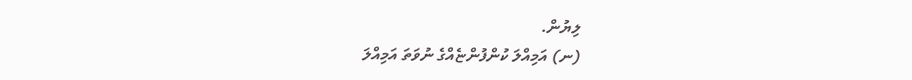ލިޔުން.
(ނ) އަމިއްލަ ކުންފުންޏެއްގެ ނުވަތަ އަމިއްލަ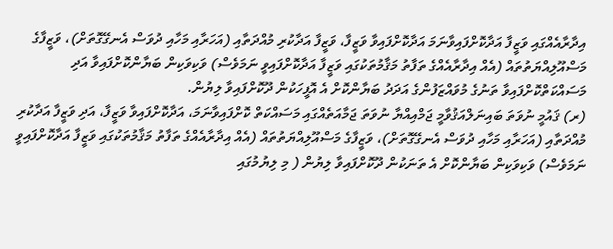އިދާރާއެއްގައި ވަޒީފާ އަދާކޮށްފައިވާނަމަ އަދާކޮށްފައިވާ ވަޒީފާ، ވަޒީފާ އަދާކުރި މުއްދަތާއި (އަހަރާއި މަހާއި ދުވަސް އެނގޭގޮތަށް)، ވަޒީފާގެ މަސްއޫލިއްޔަތުތައް (އެއް އިދާރާއެއްގެ ތަފާތު މަޤާމުތަކުގައި ވަޒީފާ އަދާކޮށްފައިވީ ނަމަވެސް) ވަކިވަކިން ބަޔާންކޮށްފައިވާ އަދި މަސައްކަތްކޮށްފައިވާ ތަނުގެ މުވައްޒަފުންގެ އަދަދު ބަޔާންކޮށް އެ އޮފީހަކުން ދޫކޮށްފައިވާ ލިޔުން.
(ރ) ޤައުމީ ނުވަތަ ބައިނަލްއަޤުވާމީ ޖަމްއިއްޔާ ނުވަތަ ޖަމާއަތެއްގައި މަސައްކަތް ކޮށްފައިވާނަމަ، އަދާކޮށްފައިވާ ވަޒީފާ، އަދި ވަޒީފާ އަދާކުރި މުއްދަތާއި (އަހަރާއި މަހާއި ދުވަސް އެނގޭގޮތަށް)، ވަޒީފާގެ މަސްއޫލިއްޔަތުތައް (އެއް އިދާރާއެއްގެ ތަފާތު މަޤާމުތަކުގައި ވަޒީފާ އަދާކޮށްފައިވީ ނަމަވެސް) ވަކިވަކިން ބަޔާންކޮށް އެ ތަނަކުން ދޫކޮށްފައިވާ ލިޔުން ( މި ލިޔުމުގައި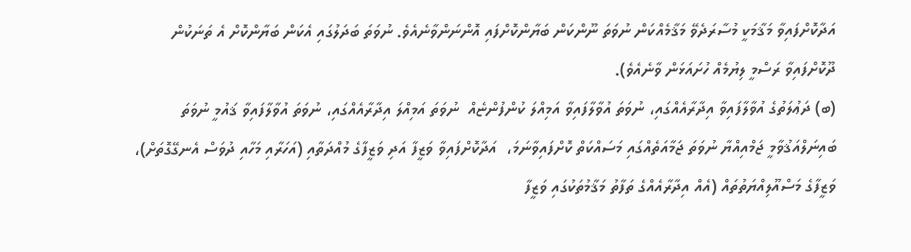އަދާކޮށްފައިވާ މަޤާމަކީ މުސާރަދެވޭ މަޤާމެއްކަން ނުވަތަ ނޫންކަން ބަޔާންކޮށްފައި އޮންނަންވާނެއެވެ. ނުވަތަ ބަދަލުގައި އެކަން ބަޔާންކޮށް އެ ތަނަކުން ދޫކޮށްފައިވާ ރަސްމީ ލިޔުމެއް ހުށައަޅަން ވާނެއެވެ).
(ބ) ދަޢުލަތުގެ އުވާލާފައިވާ އިދާރާއެއްގައި، ނުވަތަ އުވާލާފައިވާ އަމިއްލަ ކުންފުންޏެއް  ނުވަތަ އަމިއްލަ އިދާރާއެއްގައި، ނުވަތަ އުވާލާފައިވާ ޤައުމީ ނުވަތަ ބައިނަލްއަޤުވާމީ ޖަމްއިއްޔާ ނުވަތަ ޖަމާއަތެއްގައި މަސައްކަތް ކޮށްފައިވާނަމަ،  އަދާކޮށްފައިވާ ވަޒީފާ އަދި ވަޒީފާގެ މުއްދަތާއި (އަހަރާއި މަހާއި ދުވަސް އެނގޭގޮތަށް)، ވަޒީފާގެ މަސްއޫލިއްޔަތުތައް (އެއް އިދާރާއެއްގެ ތަފާތު މަޤާމުތަކުގައި ވަޒީފާ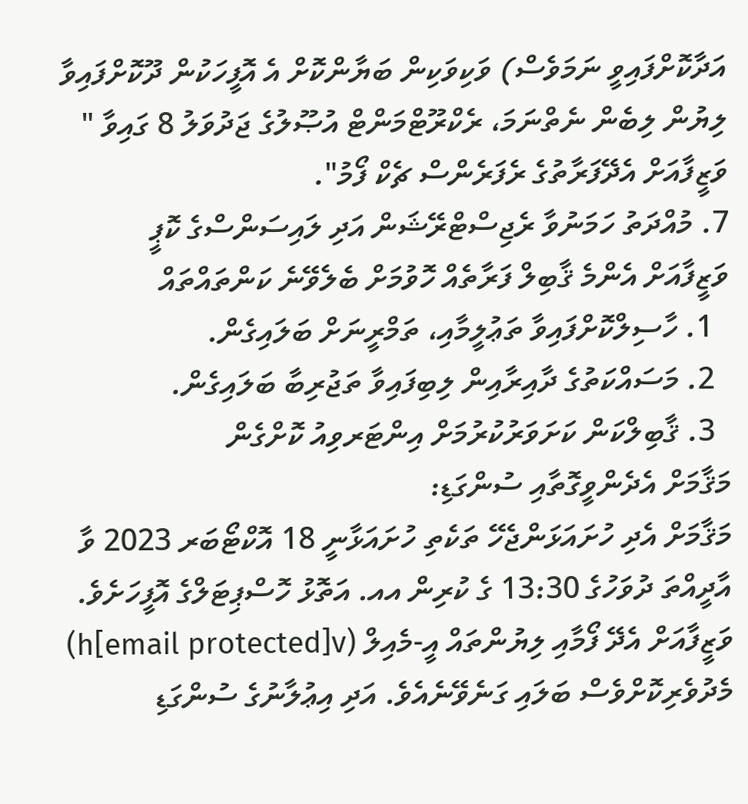އަދާކޮށްފައިވީ ނަމަވެސް) ވަކިވަކިން ބަޔާންކޮށް އެ އޮފީހަކުން ދޫކޮށްފައިވާ ލިޔުން ލިބެން ނެތްނަމަ، ރެކްރޫޓްމަންޓް އުޞޫލުގެ ޖަދުވަލު 8 ގައިވާ " ވަޒީފާއަށް އެދޭފަރާތުގެ ރެފަރެންސް ޗެކް ފޯމު".
7. މުއްދަތު ހަމަނުވާ ރެޖިސްޓްރޭޝަން އަދި ލައިސަންސްގެ ކޮޕީ
ވަޒީފާއަށް އެންމެ ޤާބިލް ފަރާތެއް ހޮވުމަށް ބެލެވޭނެ ކަންތައްތައް
  1. ހާސިލްކޮށްފައިވާ ތަޢުލީމާއި، ތަމްރީނަށް ބަލައިގެން.
  2. މަސައްކަތުގެ ދާއިރާއިން ލިބިފައިވާ ތަޖުރިބާ ބަލައިގެން.
  3. ޤާބިލްކަން ކަށަވަރުކުރުމަށް އިންޓަރވިއު ކޮށްގެން
މަޤާމަށް އެދެންވީގޮތާއި ސުންގަޑި:
މަޤާމަށް އެދި ހުށައަޅަންޖެހޭ ތަކެތި ހުށައަޅާނީ 18 އޮކްޓޯބަރ 2023 ވާ އާދީއްތަ ދުވަހުގެ 13:30 ގެ ކުރިން އއ. އަތޮޅު ހޮސްޕިޓަލްގެ އޮފީހަށެވެ. ވަޒީފާއަށް އެދޭ ފޯމާއި ލިޔުންތައް އީ-މެއިލް (h[email protected]v)  މެދުވެރިކޮށްވެސް ބަލައި ގަނެވޭނެއެވެ. އަދި އިޢުލާނުގެ ސުންގަޑި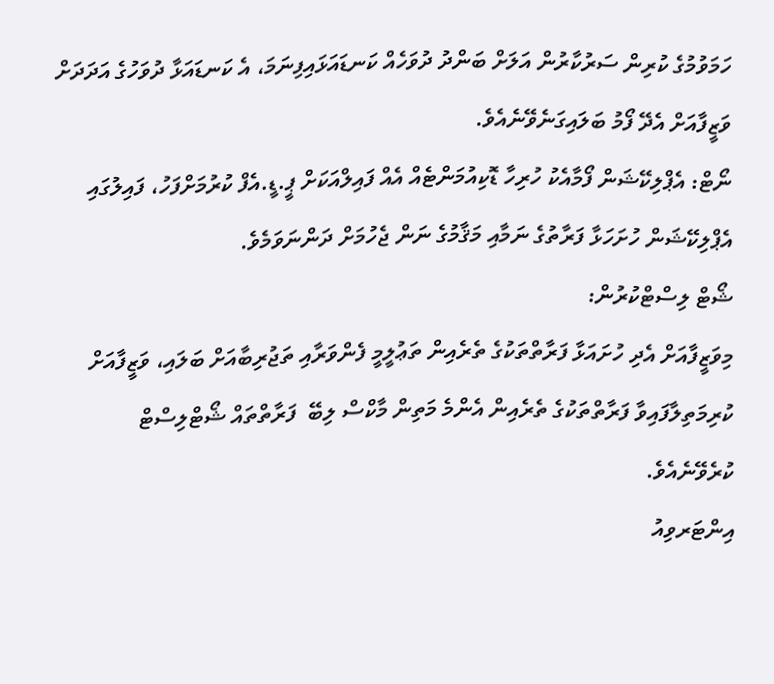ހަމަވުމުގެ ކުރިން ސަރުކާރުން އަލަށް ބަންދު ދުވަހެއް ކަނޑައަޅައިފިނަމަ، އެ ކަނޑައަޅާ ދުވަހުގެ އަދަދަށް ވަޒީފާއަށް އެދޭ ފޯމު ބަލައިގަނެވޭނެއެވެ.
ނޯޓް: އެޕްލިކޭޝަން ފޯމާއެކު ހުރިހާ ޑޮކިއުމަންޓެއް އެއް ފައިލްއަކަށް ޕީ.ޑީ.އެފް ކުރުމަށްފަހު، ފައިލުގައި އެޕްލިކޭޝަން ހުށަހަޅާ ފަރާތުގެ ނަމާއި މަޤާމުގެ ނަން ޖެހުމަށް ދަންނަވަމެވެ.
ޝޯޓް ލިސްޓްކުރުން:
މިވަޒީފާއަށް އެދި ހުށައަޅާ ފަރާތްތަކުގެ ތެރެއިން ތަޢުލީމީ ފެންވަރާއި ތަޖުރިބާއަށް ބަލައި، ވަޒީފާއަށް ކުރިމަތިލާފައިވާ ފަރާތްތަކުގެ ތެރެއިން އެންމެ މަތިން މާކްސް ލިބޭ  ފަރާތްތައް ޝޯޓްލިސްޓް ކުރެވޭނެއެވެ.
އިންޓަރވިއު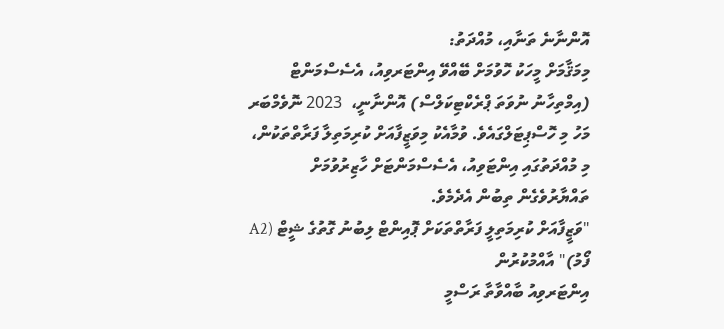އޮންނާނެ ތަނާއި، މުއްދަތު:
މިމަޤާމަށް މީހަކު ހޮވުމަށް ބޭއްވޭ އިންޓަރވިއު، އެސެސްމަންޓް (އިމްތިހާނު ނުވަތަ ޕްރެކްޓިކަލްސް) އޮންނާނީ،  2023 ނޮވެމްބަރ މަހު މި ހޮސްޕިޓަލްގައެވެ. ވުމާއެކު މިވަޒީފާއަށް ކުރިމަތިލާ ފަރާތްތަކުން، މި މުއްދަތުގައި އިންޓަވިއު، އެސެސްމަންޓަށް ހާޒިރުވުމަށް ތައްޔާރުވެގެން ތިބުން އެދެމެވެ.
"ވަޒީފާއަށް ކުރިމަތިލީ ފަރާތްތަކަށް ޕޮއިންޓް ލިބުނު ގޮތުގެ ޝީޓް (A2 ފޯމު)" އާއްމުކުރުން
އިންޓަރވިއު ބާއްވާތާ ރަސްމީ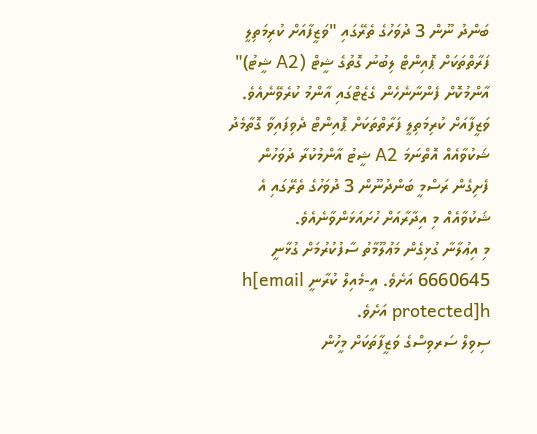ބަންދު ނޫން 3 ދުވަހުގެ ތެރޭގައި "ވަޒީފާއަށް ކުރިމަތިލީ ފަރާތްތަކަށް ޕޮއިންޓް ލިބުނު ގޮތުގެ ޝީޓް (A2 ޝީޓު)" އާންމުކޮށް ފެންނާނެހެން ގެޒެޓްގައި އާންމު ކުރެވޭނެއެވެ. ވަޒީފާއަށް ކުރިމަތިލީ ފަރާތްތަކަށް ޕޮއިންޓް ދެވިފައިވާ ގޮތާމެދު ޝަކުވާއެއް އޮތްނަމަ A2 ޝީޓު އާންމުކުރާ ދުވަހުން ފެށިގެން ރަސްމީ ބަންދުނޫން 3 ދުވަހުގެ ތެރޭގައި އެ ޝަކުވާއެއް މި އިދާރާއަށް ހުށައަޅަންވާނެއެވެ.
މި އިޢުލާނާ ގުޅިގެން މަޢުލޫމާތު ސާފުކުރުމަށް ގުޅާނީ 6660645 އަށެވެ. އީ-މެއިލް ކުރާނީ h[email protected]h އަށެވެ.
ސިވިލް ސަރވިސްގެ ވަޒީފާތަކަށް މީހުން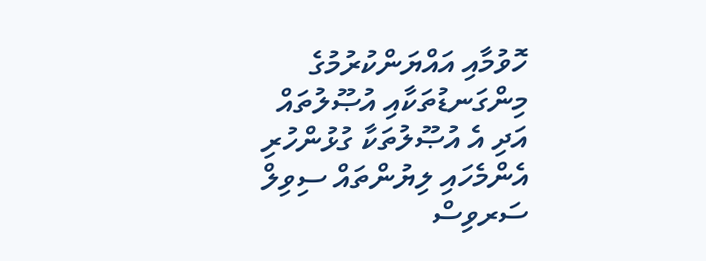ހޮވުމާއި އައްޔަންކުރުމުގެ މިންގަނޑުތަކާއި އުޞޫލުތައް އަދި އެ އުޞޫލުތަކާ ގުޅުންހުރި އެންމެހައި ލިޔުންތައް ސިވިލް ސަރވިސް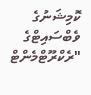ކޮމިޝަނުގެ ވެބްސައިޓްގެ "ރެކްރޫޓްމެންޓް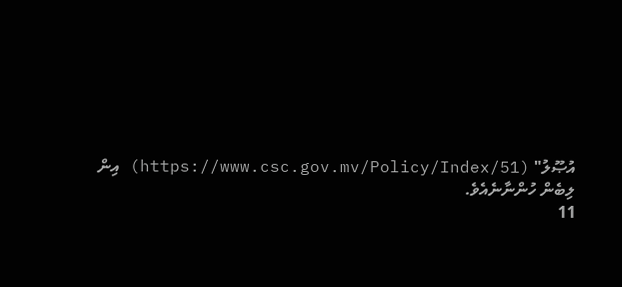އުޞޫލު" (https://www.csc.gov.mv/Policy/Index/51) އިން ލިބެން ހުންނާނެއެވެ.
11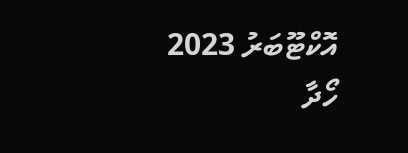އޮކްޓޫބަރު 2023
ހޯދާ